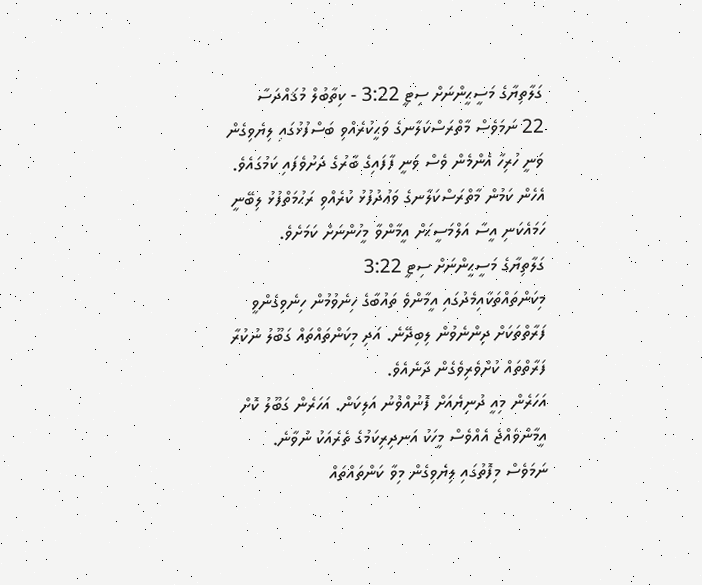ގަލާތިޔާގެ މަސީޙީންނަށް ސިޓީ 3:22 - ކިތާބުލް މުޤައްދަސާ
22 ނަމަވެސް މާތްރަސްކަލާނގެ ވަޙީކުރެއްވި ބަސްފުޅުގައި ލިޔެވިގެން ވަނީ ހުރިހާ އެންމެން ވެސް ވަނީ ފާފައިގެ ބާރުގެ ދަށުވެފައި ކަމުގައެވެ. އެހެން ކަމުން މާތްރަސްކަލާނގެ ވަޢުދުފުޅު ކުރެއްވި ރަޙުމަތްފުޅު ލިބޭނީ ހަމައެކަނި އީސާ އަލްމަސީޙަށް އީމާންވާ މީހުންނަށް ކަމަށެވެ.
ގަލާތިޔާގެ މަސީޙީންނަށް ސިޓީ 3:22
މިކަންތައްތަކާއިމެދުގައި އީމާންވެ ތައުބާގެ ހިނެވުމުން ހިނެވިގެންވީ ފަރާތްތަކަށް ދިންނެވުން ލިބިދޭނެ. އަދި މިކަންތައްތައް ގަބޫލު ނުކުރާ ފަރާތްތައް ކުށްވެރިވެގެން ދާނެއެވެ.
އަހަރެން މިއީ ދުނިޔެއަށް ފޮނުއްވުނު އަލިކަން. އަހަރެން ގަބޫލު ކޮށް އީމާންވެއްޖެ އެއްވެސް މީހަކު އަނދިރިކަމުގެ ތެރެއަކު ނުވާނެ.
ނަމަވެސް މިފޮތުގައި ލިޔެވިގެން މިވާ ކަންތައްތައް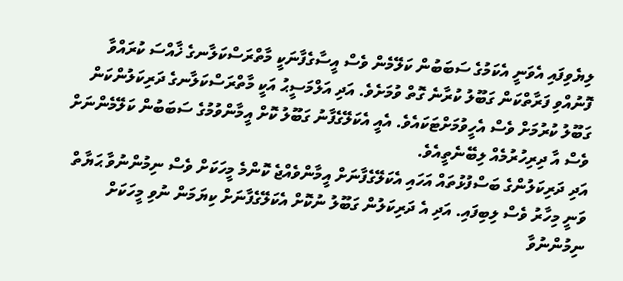ލިޔެވިފައި އެވަނީ އެކަމުގެ ސަބަބުން ކަލޭމެން ވެސް އީސާގެފާނަކީ މާތްރަސްކަލާނގެ ޚާއްސަ ކުރައްވާ ފޮނުއްވި ފަރާތްކަން ގަބޫލު ކުރާނެ ގޮތް ވުމަށެވެ. އަދި އަލްމަސީޙު އަކީ މާތްރަސްކަލާނގެ ދަރިކަލުންކަން ގަބޫލު ކުރުމަށް ވެސް އެހީވުމަށްޓަކައެވެ. އެއީ އެކަލޭގެފާނު ގަބޫލު ކޮށް އީމާންވުމުގެ ސަބަބުން ކަލޭމެންނަށް ވެސް އާ ދިރިހުރުމެއް ލިބޭނެތީއެވެ.
އަދި ދަރިކަލުންގެ ބަސްފުޅުތައް އަހައި އެކަލޭގެފާނަށް އީމާންވެއްޖެ ކޮންމެ މީހަކަށް ވެސް ނިމުންނުވާ ޙަޔާތް ވަނީ މިހާރު ވެސް ލިބިފައި. އަދި އެ ދަރިކަލުން ގަބޫލު ނުކޮށް އެކަލޭގެފާނަށް ކިޔަމަން ނުވި މީހަކަށް ނިމުންނުވާ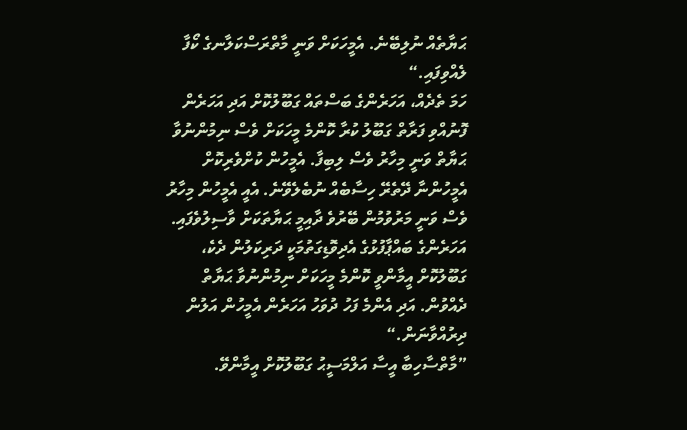ޙަޔާތެއް ނުލިބޭނެ. އެމީހަކަށް ވަނީ މާތްރަސްކަލާނގެ ކޯފާ ލެއްވިފައި.“
ހަމަ ތެދެއް، އަހަރެންގެ ބަސްތައް ގަބޫލުކޮށް އަދި އަހަރެން ފޮނުއްވި ފަރާތް ގަބޫލު ކުރާ ކޮންމެ މީހަކަށް ވެސް ނިމުންނުވާ ޙަޔާތް ވަނީ މިހާރު ވެސް ލިބިފާ. އެމީހުން ކުށްވެރިކޮށް އެމީހުންނާ ދޭތެރޭ ހިސާބެއް ނުބެލެވޭނެ. އެއީ އެމީހުން މިހާރު ވެސް ވަނީ މަރުވުމުން ބޭރުވެ ދާއިމީ ޙަޔާތަކަށް ވާސިލުވެފައި.
އަހަރެންގެ ބައްޕާފުޅުގެ އެދިވޮޑިގަތުމަކީ ދަރިކަލުން ދެކެ، ގަބޫލުކޮށް އީމާންވީ ކޮންމެ މީހަކަށް ނިމުންނުވާ ޙަޔާތް ދެއްވުން. އަދި އެންމެ ފަހު ދުވަހު އަހަރެން އެމީހުން އަލުން ދިރުއްވާނަން.“
”މާތްސާހިބާ އީސާ އަލްމަސީޙު ގަބޫލުކޮށް އީމާންވޭ.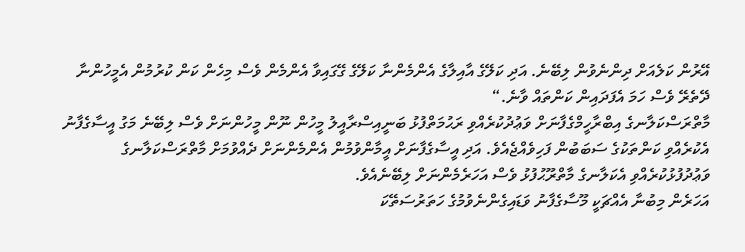އޭރުން ކަލެއަށް ދިންނެވުން ލިބޭނެ. އަދި ކަލޭގެ އާއިލާގެ އެންމެންނާ ކަލޭގެ ގޭގައިވާ އެންމެން ވެސް މިހެން ކަން ކުރުމުން އެމީހުންނާ ދޭތެރޭ ވެސް ހަމަ އެފަދައިން ކަންތައް ވާނެ.“
މާތްރަސްކަލާނގެ އިބްރާހީމްގެފާނަށް ވަޢުދުކުރެއްވި ރަޙުމަތްފުޅު ބަނީއިސްރާއީލު މީހުން ނޫން މީހުންނަށް ވެސް ލިބޭނެ މަގު އީސާގެފާނު އެކުރެއްވި ކަންތަކުގެ ސަބަބުން ފަހިވެއްޖެއެވެ. އަދި އީސާގެފާނަށް އީމާންވުމުން އެންމެންނަށް ދެއްވުމަށް މާތްރަސްކަލާނގެ ވަޢުދުފުޅުކުރެއްވި އެކަލާނގެ މާތްރޫޙުފުޅު ވެސް އަހަރެމެންނަށް ލިބޭނެއެވެ.
އަހަރެން މިބުނާ އެއްޗަކީ މޫސާގެފާނު ވަޑައިގެންނެވުމުގެ ހަތަރުސަތޭކަ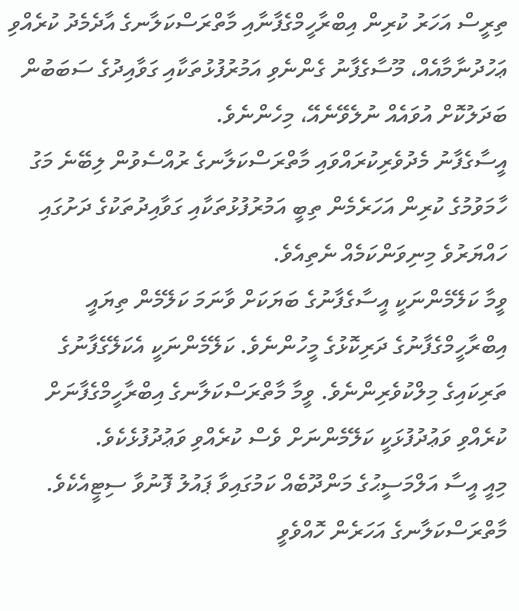ތިރީސް އަހަރު ކުރިން އިބްރާހީމްގެފާނާއި މާތްރަސްކަލާނގެ އާދެމެދު ކުރެއްވި ޢަހުދުނާމާއެއް، މޫސާގެފާނު ގެންނެވި އަމުރުފުޅުތަކާއި ގަވާއިދުގެ ސަބަބުން ބަދަލުކޮށް އުވައެއް ނުލެވޭނެއޭ، މިހެންނެވެ.
އީސާގެފާނު މެދުވެރިކުރައްވައި މާތްރަސްކަލާނގެ ރުއްސެވުން ލިބޭނެ މަގު ހާމަވުމުގެ ކުރިން އަހަރެމެން ތިބީ އަމުރުފުޅުތަކާއި ގަވާއިދުތަކުގެ ދަށުގައި ހައްޔަރުވެ މިނިވަންކަމެއް ނެތިއެވެ.
ވީމާ ކަލޭމެންނަކީ އީސާގެފާނުގެ ބަޔަކަށް ވާނަމަ ކަލޭމެން ތިޔައީ އިބްރާހީމްގެފާނުގެ ދަރިކޮޅުގެ މީހުންނެވެ. ކަލޭމެންނަކީ އެކަލޭގެފާނުގެ ތަރިކައިގެ މިލްކުވެރިންނެވެ. ވީމާ މާތްރަސްކަލާނގެ އިބްރާހީމްގެފާނަށް ކުރެއްވި ވަޢުދުފުޅަކީ ކަލޭމެންނަށް ވެސް ކުރެއްވި ވަޢުދުފުޅެކެވެ.
މިއީ އީސާ އަލްމަސީޙުގެ މަންދޫބެއް ކަމުގައިވާ ޕައުލު ފޮނުވާ ސިޓީއެކެވެ. މާތްރަސްކަލާނގެ އަހަރެން ހޮއްވެވީ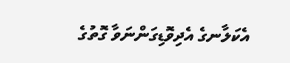އެކަލާނގެ އެދިވޮޑިގަންނަވާ ގޮތުގެ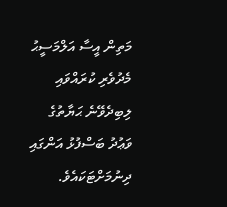މަތިން އީސާ އަލްމަސީޙު މެދުވެރި ކުރައްވައި ލިބިދެވޭނެ ޙަޔާތުގެ ވަޢުދު ބަސްފުޅު އަންގައި ދިނުމަށްޓަކައެވެ.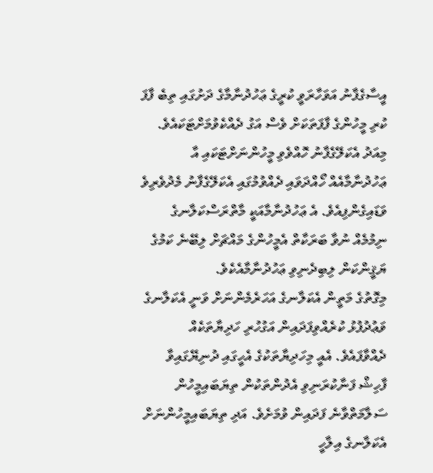އީސާގެފާނު އަވަހާރަވީ ކުރީގެ ޢަހުދުނާމާގެ ދަށުގައި ތިބެ ފާފަ ކުރި މީހުންގެ ފާފަތަކަށް ވެސް އަގު ދެއްކެވުމަށްޓަކައެވެ. މިއަދު އެކަލޭގެފާނު ހޮއްވެވި މީހުންނަށްޓަކައި އާ ޢަހުދުނާމާއެއް ހޯއްދަވައި ދެއްވުމުގައި އެކަލޭގެފާނު މެދުވެރިވެ ވަޑައިގެންފިއެވެ. އެ ޢަހުދުނާމާއަކީ މާތްރަސްކަލާނގެ ނިމުމެއް ނުވާ ބަރަކާތް އެމީހުންގެ މައްޗަށް ލިބޭނެ ކަމުގެ ޔަޤީންކަން ލިބިދެނިވި ޢަހުދުނާމާއެކެވެ.
މިގޮތުގެ މަތީން އެކަލާނގެ އަހަރެމެންނަށް ވަނީ އެކަލާނގެ ވަޢުދުފުޅު ކުރެއްވިފަދައިން އަގުހުރި ހަދިޔާތަކެއް ދެއްވާފައެވެ. އެއީ މިހަދިޔާތަކުގެ އެހީގައި ދުނިޔޭގައިވާ ފާހިޝް ފަނާކުރަނިވި އެދުންތަކުން ތިޔަބައިމީހުން ސަލާމަތްވާނެ ފަދައިން ވުމަށެވެ. އަދި ތިޔަބައިމީހުންނަށް އެކަލާނގެ އިލާހީ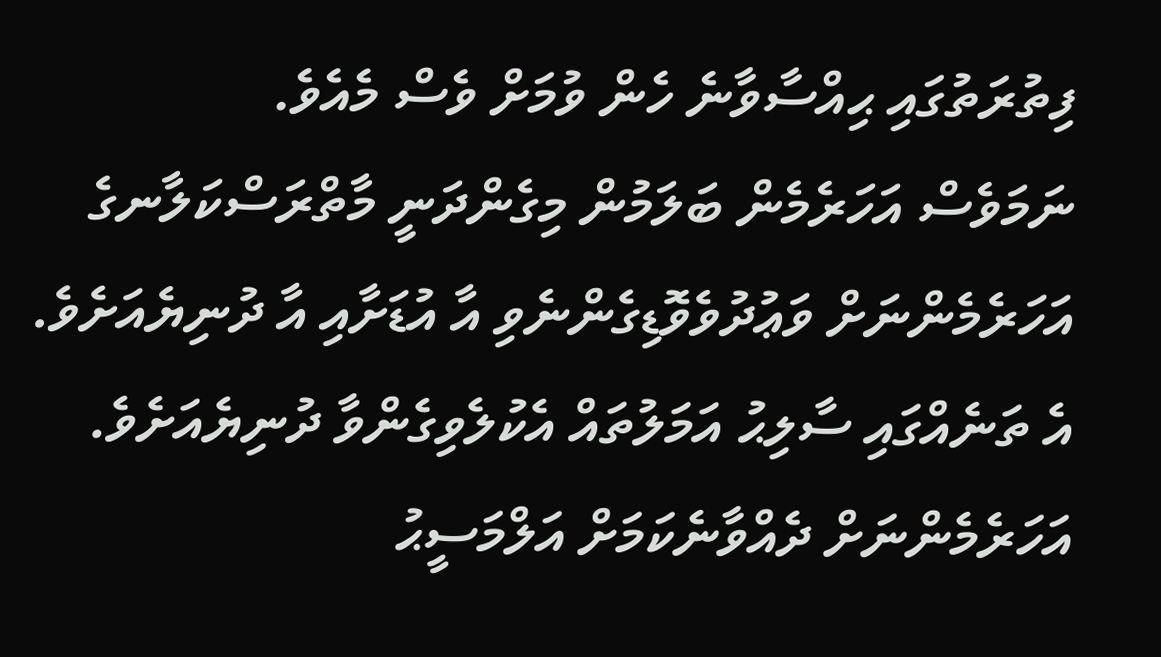ފިތުރަތުގައި ޙިއްސާވާނެ ހެން ވުމަށް ވެސް މެއެވެ.
ނަމަވެސް އަހަރެމެން ބަލަމުން މިގެންދަނީ މާތްރަސްކަލާނގެ އަހަރެމެންނަށް ވަޢުދުވެވޮޑިގެންނެވި އާ އުޑަށާއި އާ ދުނިޔެއަށެވެ. އެ ތަނެއްގައި ސާލިޙު އަމަލުތައް އެކުލެވިގެންވާ ދުނިޔެއަށެވެ.
އަހަރެމެންނަށް ދެއްވާނެކަމަށް އަލްމަސީޙު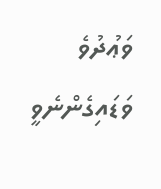ވަޢުދުވެ ވަޑައިގެންނެވީ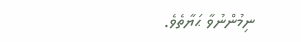ނިމުންނުވާ ޙަޔާތެވެ.